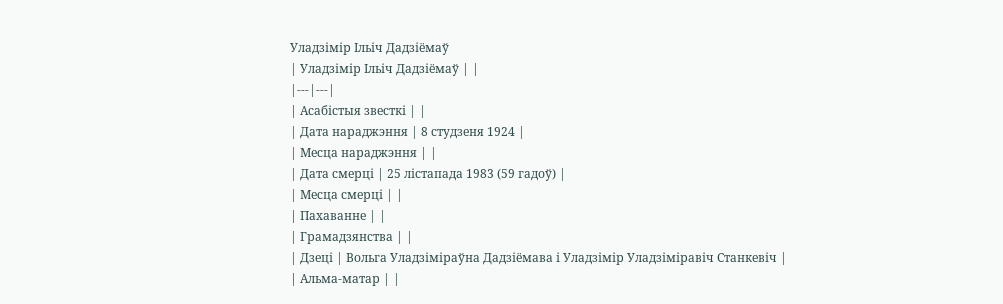Уладзімір Ільіч Дадзіёмаў
| Уладзімір Ільіч Дадзіёмаў | |
|---|---|
| Асабістыя звесткі | |
| Дата нараджэння | 8 студзеня 1924 |
| Месца нараджэння | |
| Дата смерці | 25 лістапада 1983 (59 гадоў) |
| Месца смерці | |
| Пахаванне | |
| Грамадзянства | |
| Дзеці | Вольга Уладзіміраўна Дадзіёмава і Уладзімір Уладзіміравіч Станкевіч |
| Альма-матар | |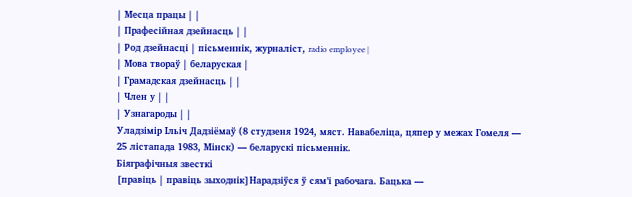| Месца працы | |
| Прафесійная дзейнасць | |
| Род дзейнасці | пісьменнік, журналіст, radio employee |
| Мова твораў | беларуская |
| Грамадская дзейнасць | |
| Член у | |
| Узнагароды | |
Уладзімір Ільіч Дадзіёмаў (8 студзеня 1924, мяст. Навабеліца, цяпер у межах Гомеля — 25 лістапада 1983, Мінск) — беларускі пісьменнік.
Біяграфічныя звесткі
[правіць | правіць зыходнік]Нарадзіўся ў сям’і рабочага. Бацька —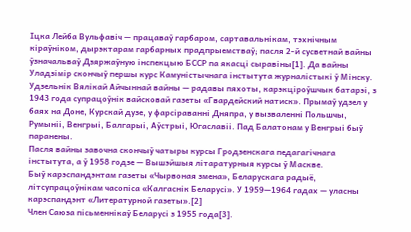Іцка Лейба Вульфавіч — працаваў гарбаром, сартавальнікам, тэхнічным кіраўніком, дырэктарам гарбарных прадпрыемстваў; пасля 2-й сусветнай вайны ўзначальваў Дзяржаўную інспекцыю БССР па якасці сыравіны[1]. Да вайны Уладзімір скончыў першы курс Камуністычнага інстытута журналістыкі ў Мінску. Удзельнік Вялікай Айчыннай вайны — радавы пяхоты, карэкціроўшчык батарэі, з 1943 года супрацоўнік вайсковай газеты «Гвардейский натиск». Прымаў удзел у баях на Доне, Курскай дузе, у фарсіраванні Дняпра, у вызваленні Польшчы, Румыніі, Венгрыі, Балгарыі, Аўстрыі, Югаславіі. Пад Балатонам у Венгрыі быў паранены.
Пасля вайны завочна скончыў чатыры курсы Гродзенскага педагагічнага інстытута, а ў 1958 годзе — Вышэйшыя літаратурныя курсы ў Маскве.
Быў карэспандэнтам газеты «Чырвоная змена», Беларускага радыё, літсупрацоўнікам часопіса «Калгаснік Беларусі». У 1959—1964 гадах — уласны карэспандэнт «Литературной газеты».[2]
Член Саюза пісьменнікаў Беларусі з 1955 года[3].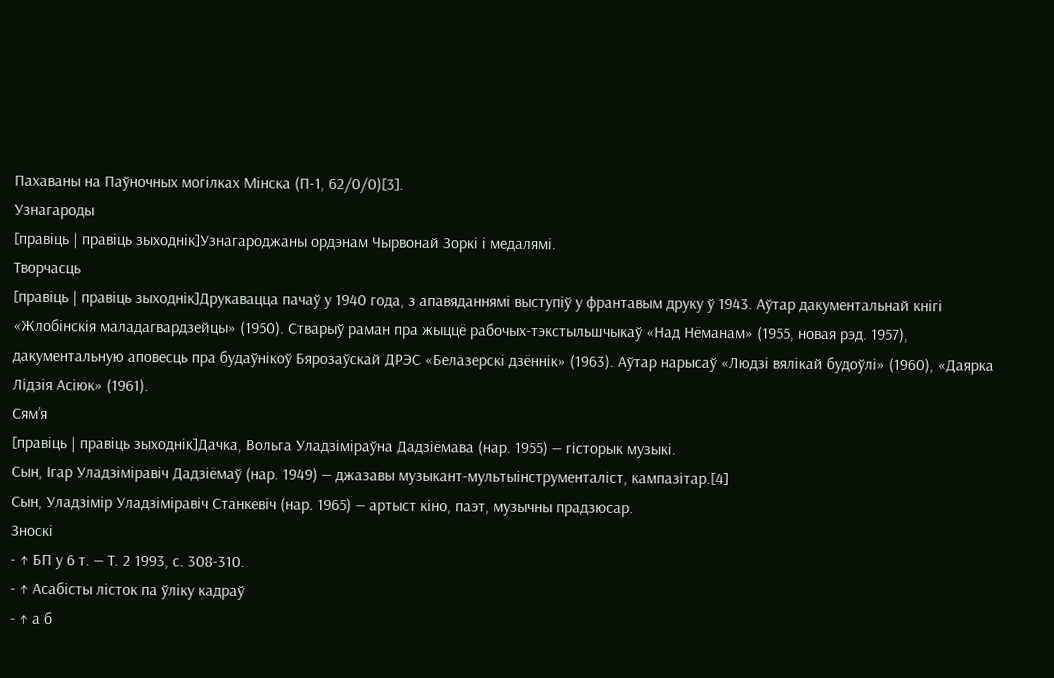Пахаваны на Паўночных могілках Мінска (П-1, 62/0/0)[3].
Узнагароды
[правіць | правіць зыходнік]Узнагароджаны ордэнам Чырвонай Зоркі і медалямі.
Творчасць
[правіць | правіць зыходнік]Друкавацца пачаў у 1940 года, з апавяданнямі выступіў у франтавым друку ў 1943. Аўтар дакументальнай кнігі «Жлобінскія маладагвардзейцы» (1950). Стварыў раман пра жыццё рабочых-тэкстыльшчыкаў «Над Нёманам» (1955, новая рэд. 1957), дакументальную аповесць пра будаўнікоў Бярозаўскай ДРЭС «Белазерскі дзённік» (1963). Аўтар нарысаў «Людзі вялікай будоўлі» (1960), «Даярка Лідзія Асіюк» (1961).
Сям’я
[правіць | правіць зыходнік]Дачка, Вольга Уладзіміраўна Дадзіёмава (нар. 1955) — гісторык музыкі.
Сын, Ігар Уладзіміравіч Дадзіёмаў (нар. 1949) — джазавы музыкант-мультыінструменталіст, кампазітар.[4]
Сын, Уладзімір Уладзіміравіч Станкевіч (нар. 1965) — артыст кіно, паэт, музычны прадзюсар.
Зноскі
- ↑ БП у 6 т. — Т. 2 1993, с. 308-310.
- ↑ Асабісты лісток па ўліку кадраў
- ↑ а б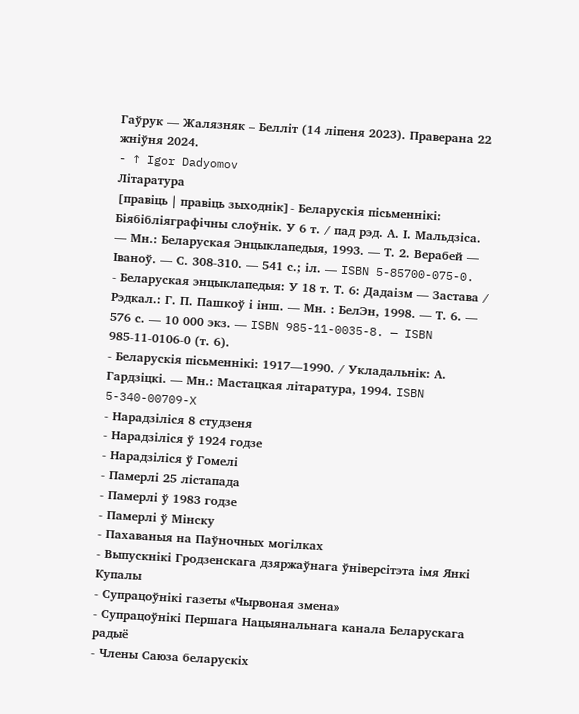Гаўрук — Жалязняк – Белліт (14 ліпеня 2023). Праверана 22 жніўня 2024.
- ↑ Igor Dadyomov
Літаратура
[правіць | правіць зыходнік]- Беларускія пісьменнікі: Біябібліяграфічны слоўнік. У 6 т. / пад рэд. А. І. Мальдзіса. — Мн.: Беларуская Энцыклапедыя, 1993. — Т. 2. Верабей — Іваноў. — С. 308-310. — 541 с.; іл. — ISBN 5-85700-075-0.
- Беларуская энцыклапедыя: У 18 т. Т. 6: Дадаізм — Застава / Рэдкал.: Г. П. Пашкоў і інш. — Мн. : БелЭн, 1998. — Т. 6. — 576 с. — 10 000 экз. — ISBN 985-11-0035-8. — ISBN 985-11-0106-0 (т. 6).
- Беларускія пісьменнікі: 1917—1990. / Укладальнік: А. Гардзіцкі. — Мн.: Мастацкая літаратура, 1994. ISBN 5-340-00709-X
- Нарадзіліся 8 студзеня
- Нарадзіліся ў 1924 годзе
- Нарадзіліся ў Гомелі
- Памерлі 25 лістапада
- Памерлі ў 1983 годзе
- Памерлі ў Мінску
- Пахаваныя на Паўночных могілках
- Выпускнікі Гродзенскага дзяржаўнага ўніверсітэта імя Янкі Купалы
- Супрацоўнікі газеты «Чырвоная змена»
- Супрацоўнікі Першага Нацыянальнага канала Беларускага радыё
- Члены Саюза беларускіх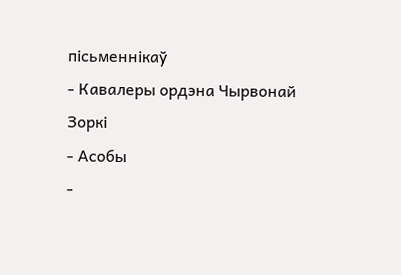пісьменнікаў
- Кавалеры ордэна Чырвонай Зоркі
- Асобы
-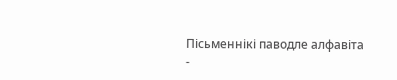Пісьменнікі паводле алфавіта
-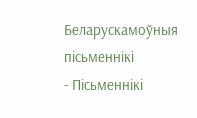Беларускамоўныя пісьменнікі
- Пісьменнікі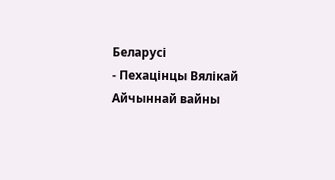Беларусі
- Пехацінцы Вялікай Айчыннай вайны